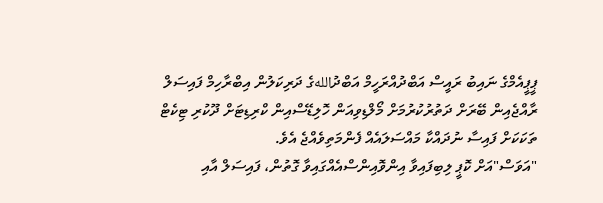ޕީޕީއެމްގެ ނައިބު ރައީސް އަބްދުއްރަހީމް އަބްދުاللهގެ ދަރިކަލުން އިބްރާހިމް ފައިސަލް ރާއްޖެއިން ބޭރަށް ދަތުރުކުރުމަށް މޯލްޑިވިއަން ހޮލިޑޭސްއިން ކްރިޑިޓަށް ދޫކުރި ޓިކެޓް ތަކަކަށް ފައިސާ ނުދައްކާ މައްސަލައެއް ފެންމަތިވެއްޖެ އެވެ.
"އަވަސް"އަށް ކޮޕީ ލިބިފައިވާ އިންވޮއިންސްއެއްގައިވާ ގޮތުން، ފައިސަލް އާއި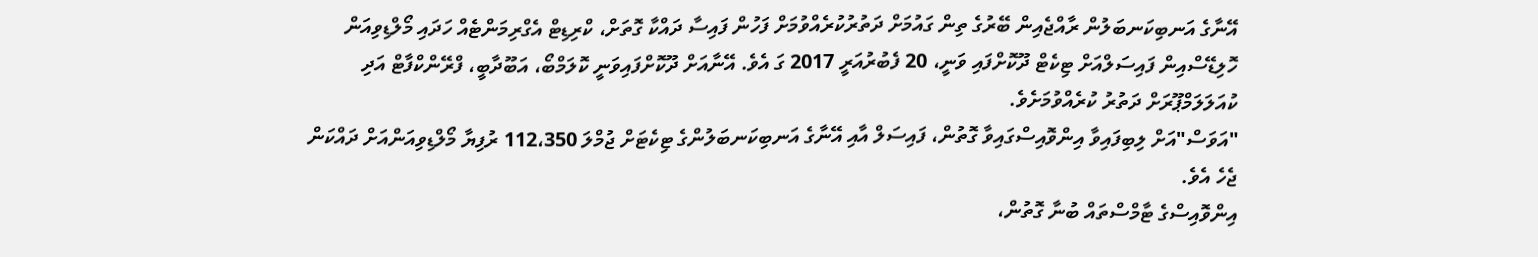އޭނާގެ އަނބިކަނބަލުން ރާއްޖެއިން ބޭރުގެ ތިން ގައުމަށް ދަތުރުކުރެއްވުމަށް ފަހުން ފައިސާ ދައްކާ ގޮތަށް، ކްރިޑިޓް އެގްރިމަންޓެއް ހަދައި މޯލްޑިވިއަން ހޮލިޑޭސްއިން ފައިސަލްއަށް ޓިކެޓް ދޫކޮށްފައި ވަނީ، 20 ފެބުރުއަރީ 2017 ގަ އެވެ. އޭނާއަށް ދޫކޮށްފައިވަނީ ކޮލަމްބޯ، އަބޫދާބީ، ފްރޭންކްފާޓް އަދި ކުއަލަލަމްޕޫރަށް ދަތުރު ކުރެއްވުމަށެވެ.
"އަވަސް"އަށް ލިބިފައިވާ އިންވޮއިސްގައިވާ ގޮތުން، ފައިސަލް އާއި އޭނާގެ އަނބިކަނބަލުންގެ ޓިކެޓަށް ޖުމްލަ 112،350 ރުފިޔާ މޯލްޑިވިއަންއަށް ދައްކަން ޖެހެ އެވެ.
އިންވޮއިސްގެ ޓާމްސްތައް ބުނާ ގޮތުން،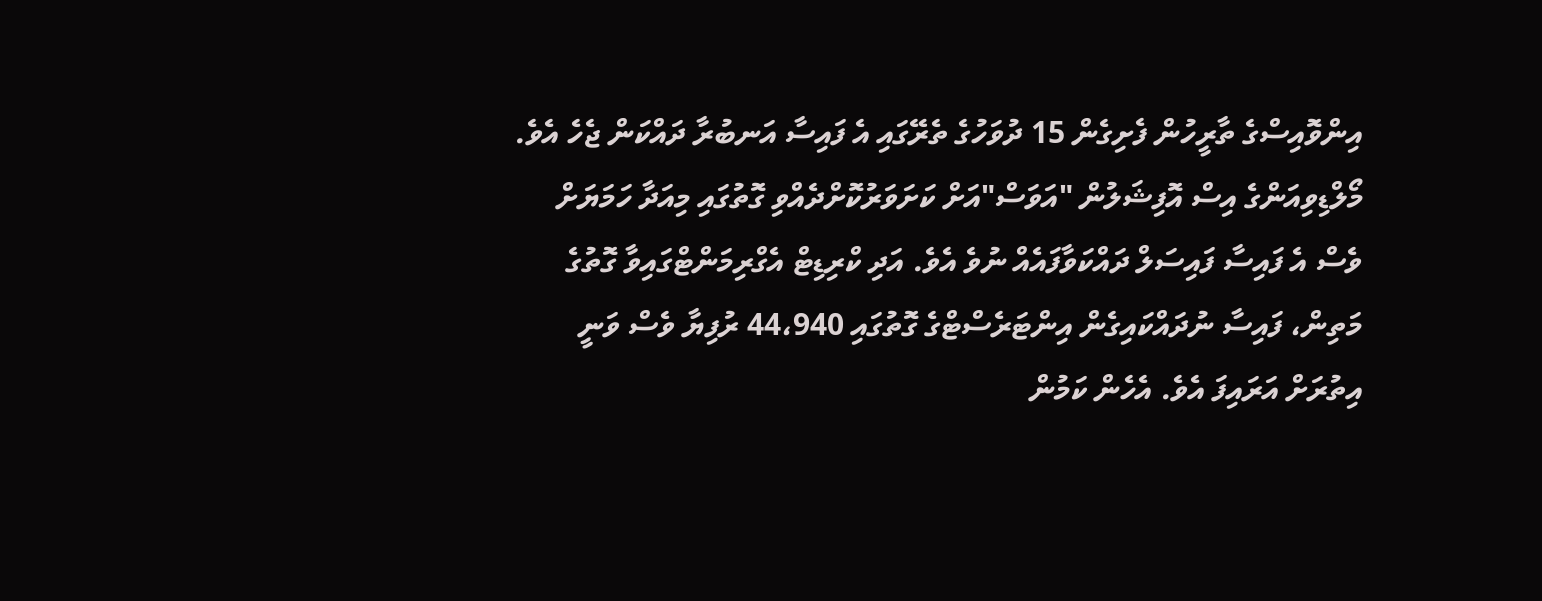އިންވޮއިސްގެ ތާރީހުން ފެށިގެން 15 ދުވަހުގެ ތެރޭގައި އެ ފައިސާ އަނބުރާ ދައްކަން ޖެހެ އެވެ. މޯލްޑިވިއަންގެ އިސް އޮފިޝަލުން "އަވަސް"އަށް ކަށަވަރުކޮށްދެއްވި ގޮތުގައި މިއަދާ ހަމަޔަށް ވެސް އެ ފައިސާ ފައިސަލް ދައްކަވާފައެއް ނުވެ އެވެ. އަދި ކްރިޑިޓް އެގްރިމަންޓްގައިވާ ގޮތުގެ މަތިން، ފައިސާ ނުދައްކައިގެން އިންޓަރެސްޓްގެ ގޮތުގައި 44،940 ރުފިޔާ ވެސް ވަނީ އިތުރަށް އަރައިފަ އެވެ. އެހެން ކަމުން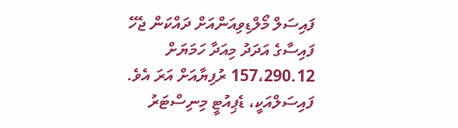ފައިސަލް މޯލްޑިވިއަންއަށް ދައްކަން ޖެހޭ ފައިސާގެ އަދަދު މިއަދާ ހަމަޔަށް 157،290.12 ރުފިޔާއަށް އަރަ އެވެ.
ފައިސަލްއަކީ، ޑެޕިއުޓީ މިނިސްޓަރު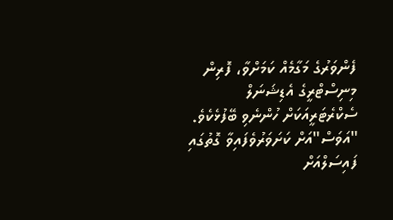ފެންވަރުގެ މަގާމެއް ކަމަށްވާ، ފޮރިން މިނިސްޓްރީގެ އެޑިޝަނަލް ސެކްރެޓަރީއަކަށް ހުންނެވި ބޭފުޅެކެވެ.
"އަވަސް"އަށް ކަށަވަރުވެފައިވާ ގޮތުގައި ފައިސަލްއަށް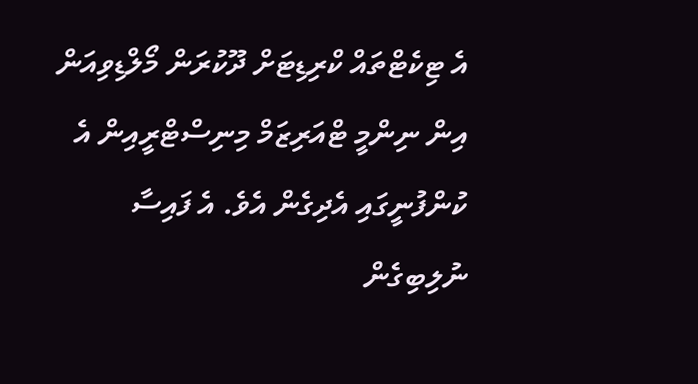އެ ޓިކެޓްތައް ކްރިޑިޓަށް ދޫކުރަން މޯލްޑިވިއަން އިން ނިންމީ ޓްއަރިޒަމް މިނިސްޓްރީއިން އެ ކުންފުނީގައި އެދިގެން އެވެ. އެ ފައިސާ ނުލިބިގެން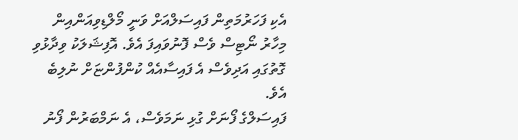އެކި ފަހަރުމަތިން ފައިސަލްއަށް ވަނީ މޯލްޑިވިއަންއިން މިހާރު ނޯޓިސް ވެސް ފޮނުވައިފަ އެވެ. އޮފިޝަލަކު ވިދާޅުވި ގޮތުގައި އަދިވެސް އެ ފައިސާއެއް ކުންފުންޏަށް ނުލިބެ އެވެ.
ފައިސަލްގެ ފޯނަށް ގުޅި ނަމަވެސް، އެ ނަމްބަރުން ފޯނު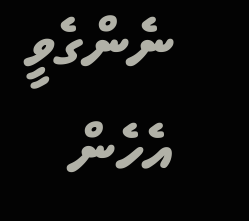ނެންގެވީ އެހެން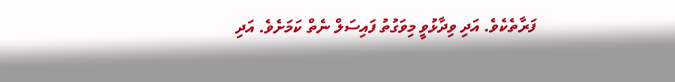ފަރާތެކެވެ. އަދި ވިދާޅުވީ މިވަގުތު ފައިސަލް ނެތް ކަމަށެވެ. އަދި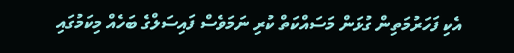އެކި ފަހަރުމަތިން ގުޅަން މަސައްކަތް ކުރި ނަމަވެސް ފައިސަލްގެ ބަހެއް މިކަމުގައި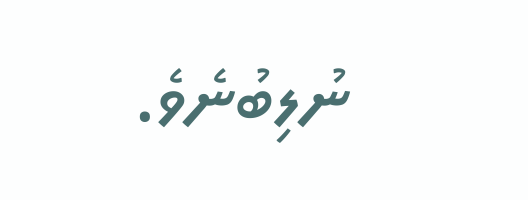ނުލިބުނެވެ.